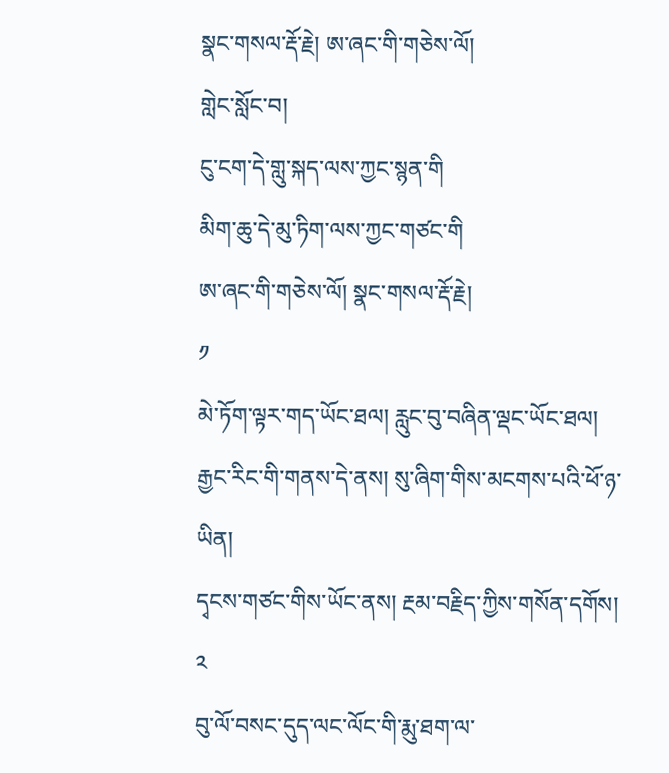སྣང་གསལ་རྡོ་རྗེ། ཨ་ཞང་གི་གཅེས་ལོ།
གླེང་སློང་བ།
ངུ་ངག་དེ་གླུ་སྐད་ལས་ཀྱང་སྙན་གི
མིག་ཆུ་དེ་མུ་ཏིག་ལས་ཀྱང་གཙང་གི
ཨ་ཞང་གི་གཅེས་ལོ། སྣང་གསལ་རྡོ་རྗེ།
༡
མེ་ཏོག་ལྟར་གད་ཡོང་ཐལ། རླུང་བུ་བཞིན་ལྡང་ཡོང་ཐལ།
རྒྱང་རིང་གི་གནས་དེ་ནས། སུ་ཞིག་གིས་མངགས་པའི་ཕོ་ཉ་ཡིན།
དྭངས་གཙང་གིས་ཡོང་ནས། རྔམ་བརྗིད་ཀྱིས་གསོན་དགོས།
༢
བུ་ལོ་བསང་དུད་ལང་ལོང་གི་རྨུ་ཐག་ལ་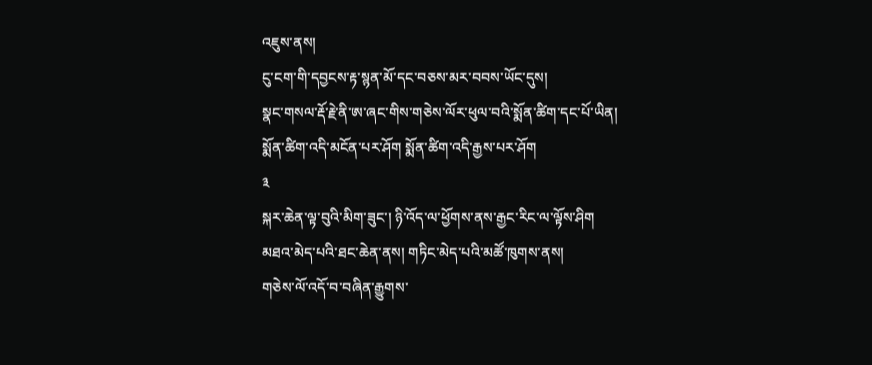འཇུས་ནས།
ངུ་ངག་གི་དབྱངས་རྟ་སྙན་མོ་དང་བཅས་མར་བབས་ཡོང་དུས།
སྣང་གསལ་རྡོ་རྗེ་ནི་ཨ་ཞང་གིས་གཅེས་ལོར་ཕུལ་བའི་སྨོན་ཚིག་དང་པོ་ཡིན།
སྨོན་ཚིག་འདི་མངོན་པར་ཤོག སྨོན་ཚིག་འདི་རྒྱས་པར་ཤོག
༣
སྐར་ཆེན་ལྟ་བུའི་མིག་ཟུང་། ཉི་འོད་ལ་ཕྱོགས་ནས་རྒྱང་རིང་ལ་ལྟོས་ཤིག
མཐའ་མེད་པའི་ཐང་ཆེན་ནས། གཏིང་མེད་པའི་མཚོ་ཁུགས་ནས།
གཅེས་ལོ་འདོ་བ་བཞིན་རྒྱུགས་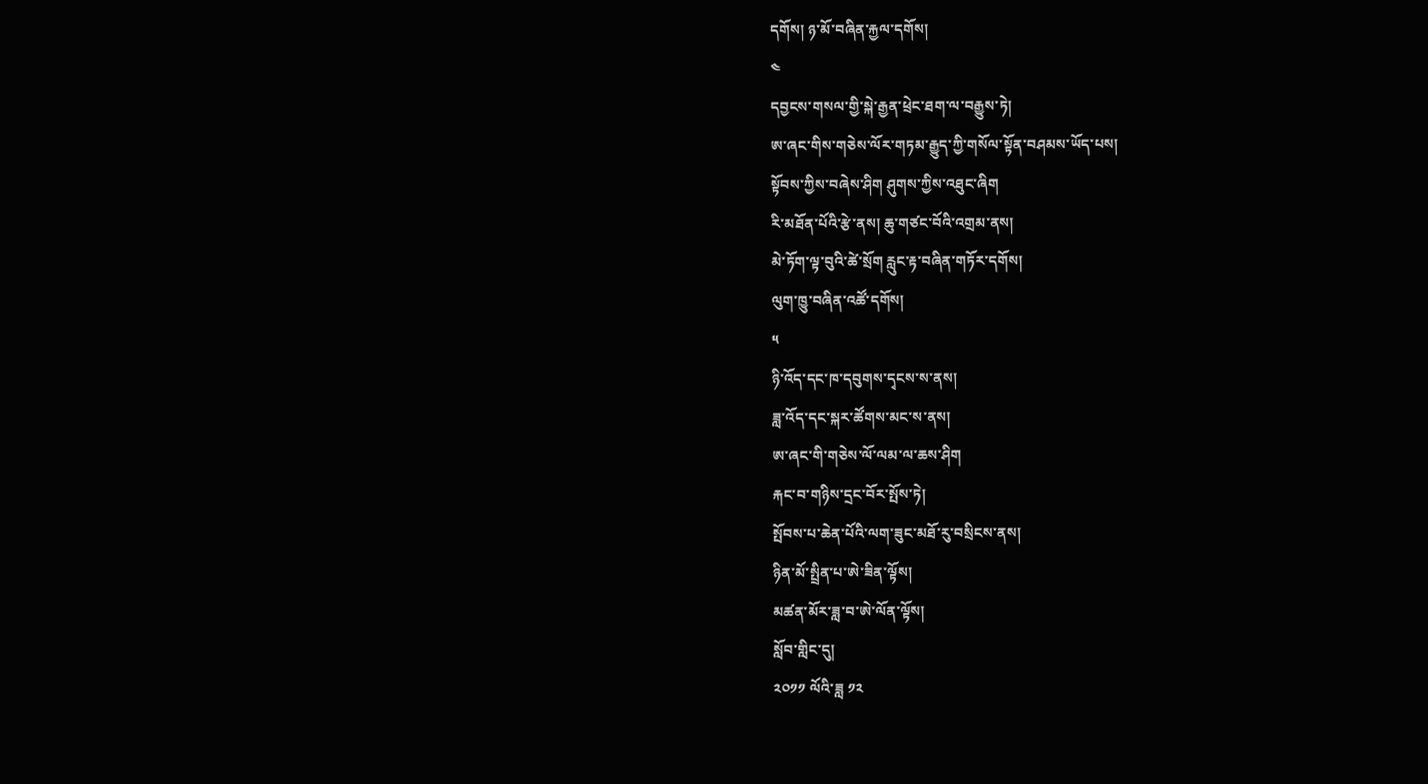དགོས། ཉ་མོ་བཞིན་རྐྱལ་དགོས།
༤
དབྱངས་གསལ་གྱི་སྐེ་རྒྱན་ཕྲེང་ཐག་ལ་བརྒྱུས་ཏེ།
ཨ་ཞང་གིས་གཅེས་ལོར་གཏམ་རྒྱུད་ཀྱི་གསོལ་སྟོན་བཤམས་ཡོད་པས།
སྟོབས་ཀྱིས་བཞེས་ཤིག ཤུགས་ཀྱིས་འཐུང་ཞིག
རི་མཐོན་པོའི་རྩེ་ནས། ཆུ་གཙང་བོའི་འགྲམ་ནས།
མེ་ཏོག་ལྟ་བུའི་ཚེ་སྲོག རླུང་རྟ་བཞིན་གཏོར་དགོས།
ལུག་ཁྱུ་བཞིན་འཚོ་དགོས།
༥
ཉི་འོད་དང་ཁ་དབུགས་དྭངས་ས་ནས།
ཟླ་འོད་དང་སྐར་ཚོགས་མང་ས་ནས།
ཨ་ཞང་གི་གཅེས་ལོ་ལམ་ལ་ཆས་ཤིག
རྐང་བ་གཉིས་དྲང་བོར་སྤོས་ཏེ།
སྤོབས་པ་ཆེན་པོའི་ལག་ཟུང་མཐོ་རུ་བསྲིངས་ནས།
ཉིན་མོ་སྤྲིན་པ་ཨེ་ཟིན་ལྟོས།
མཚན་མོར་ཟླ་བ་ཨེ་ལོན་ལྟོས།
སློབ་གླིང་དུ།
༢༠༡༡ ལོའི་ཟླ ༡༢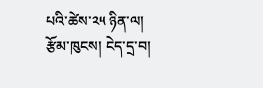པའི་ཚེས་༢༥ ཉིན་ལ།
རྩོམ་ཁུངས། ངེད་དྲ་བ།